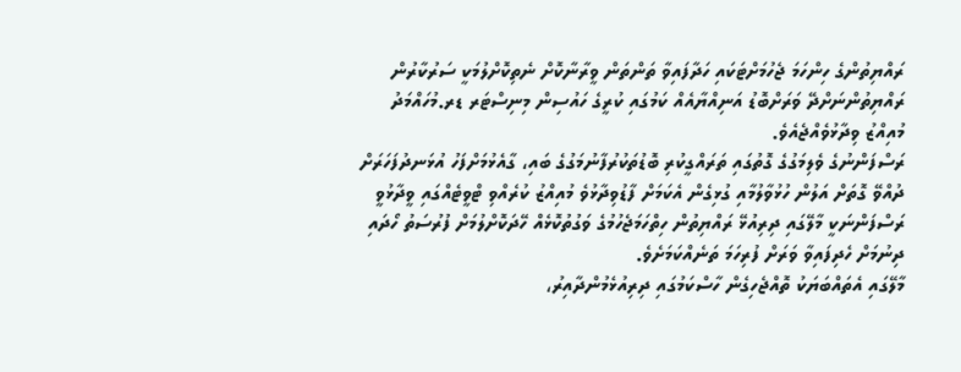ރައްޔިތުންގެ ހިންހަމަ ޖެހުމަށްޓަކައި ހަދާފައިވާ ތަންތަން ވީރާނާކޮށް ނެތިކޮށްލުމަކީ ސަރުކާރުން ރައްޔިތުންނަށްދޭ ވަރަށްބޮޑު އަނިއްޔާއެއް ކަމުގައި ކުރީގެ ހައުސިން މިނިސްޓަރ ޑރ.މުހައްމަދު މުއިއްޒު ވިދާޅުވެއްޖެއެވެ.
ރަސްފަންނުގެ ވެލިމަގުގެ ގޮތުގައި ތަރައްގީކުރި ބޮޑުތަކުރުފާނުމަގުގެ ބައި، ގާއެޅުމަށްފަހު އުޅަނދުފަހަރަށް ދުއްވޭ ގޮތަށް އަލުން ހުޅުވާލުމާއި ގުޅިގެން އެކަމަށް ފާޑުވިދާޅުވެ މުއިއްޒު ކުރެއްވި ޓްވީޓެއްގައި ވީދާޅުވީ ރަސްފަންނަކީ މާލޭގައި ދިރިއުޅޭ ރައްޔިތުން ހިތްހަމަޖެހުމުގެ ވަގުތުކޮޅެއް ހޭދަކޮށްލުމަށް ފުރުސަތު ހޯދައި ދިނުމަށް ހެދިފައިވާ ވަރަށް ފުރިހަމަ ތަނެއްކަމަށެވެ.
މާލޭގައި އެތައްބަޔަކު ތޮއްޖެހިގެން ހާސްކަމުގައި ދިރިއުޅެމުންދާއިރު،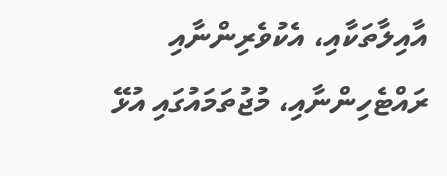އާއިލާތަކާއި، އެކުވެރިންނާއި ރައްޓެހިންނާއި، މުޖުތަމައުގައި އުޅޭ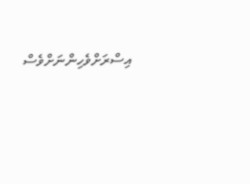އިސްރަށްވެހިންނަށްވެސް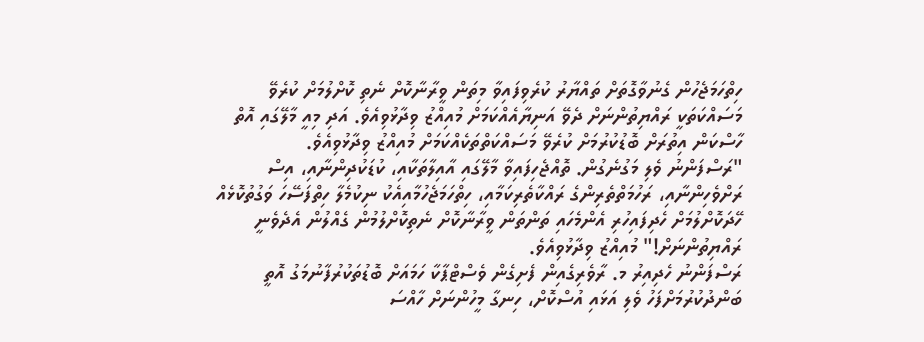ހިތްހަމަޖެހުން ގެނުވާގޮތަށް ތައްޔާރު ކުރެވިފައިވާ މިތަން ވީރާނާކޮށް ނެތި ކޮށްލުމަށް ކުރެވޭ މަސައްކަތަކީ ރައްޔިތުންނަށް ދެވޭ އަނިޔާއެއްކަމަށް މުއިއްޒު ވިދާޅުވިއެވެ. އަދި މިއީ މާލޭގައި އޮތް ހާސްކަން އިތުރަށް ބޮޑުކުރުމަށް ކުރެވޭ މަސައްކަތްތަކެއްކަމަށް މުއިއްޒު ވިދާޅުވިއެވެ.
"ރަސްފަންނު ވެލި މަގުނެގުން. ތޮއްޖެހިފައިވާ މާލޭގައި އާއިލާތަކާއި، ކުޑަކުދިންނާއި، އިސް ރަށްވެހިންނާއި، ރަހުމަތްތެރިންގެ ރައްކާތެރިކަމާއި، ހިތްހަމަޖެހުމާއިއެކު ނިކުމެލާ ހިތްފަސޭހަ ވަގުތުކޮޅެއް ހޭދަކޮށްލުމަށް ހެދިފައިހުރި އެންމެހައި ތަންތަން ވީރާނާކޮށް ނެތިކޮށްލުމުން ގެއްލުން އެދެވެނީ ރައްޔިތުންނަށް!" މުއިއްޒު ވިދާޅުވިއެވެ.
ރަސްފަންނު ހެދިއިރު މ. ރާވެރިގެއިން ފެށިގެން ވެސްޓްޕާކާ ހަމައަށް ބޮޑުތަކުރުފާނުމަގު އޮތީ ބަންދުކުރުމަށްފަހު ވެލި އަޅައި އުސްކޮށް، ހިނގާ މީހުންނަށް ހާއްސަ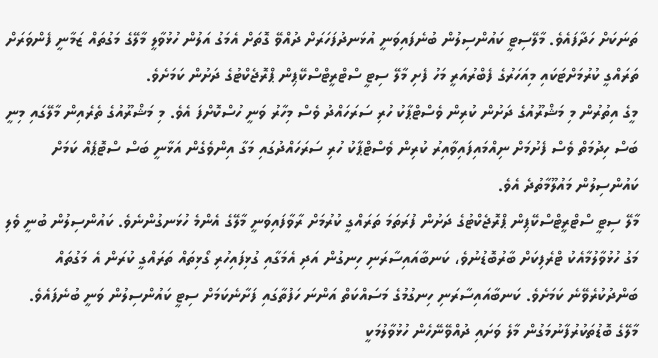ތަނަކަށް ހަދާފައެވެ. މާލޭސިޓީ ކައުންސިލުން ބުނެފައިވަނީ އުޅަނދުފަހަރަށް ދުއްވޭ ގޮތަށް އެމަގު އަލުން ހުޅުވާލީ މާލޭގެ މަގުތައް ޒަމާނީ ފެންވަރަށް ތަރައްގީ ކުރުމަށްޓަކައި މިއަހަރުގެ ފެބްރުއަރީ މަހު ފެށި މާލޭ ސިޓީ ސްޓްރީޓްސްކޭޕިން ޕްރޮޖެކްޓުގެ ދަށުން ކަމަށެވެ.
މީގެ އިތުރުން މި މަޝްރޫއުގެ ދަށުން ކުރިން ވެސްޓްޕާކު ހުރި ސަރަހައްދު ވެސް މިހާރު ވަނީ ހުސްކޮށްފަ އެވެ. މި މަޝްރޫއުގެ ތެރެއިން މާލޭގައި މިނީ ބަސް ހިދުމަތް ވެސް ފެށުމަށް ނިއްމައިފައިވާއިރު ކުރިން ވެސްޓްޕާކު ހުރި ސަރަހައްދުގައި މަގާ އިންވެގެން އަޅާނީ ބަސް ސްޓޮޕެއް ކަމަށް ކައުންސިލުން މައުލޫމާތުދެ އެވެ.
މާލޭ ސިޓީ ސްޓްރީޓްސްކޭޕިން ޕްރޮޖެކްޓުގެ ދަށުން ފުރަތަމަ ތަރައްގީ ކުރުމަށް ރާވާފައިވަނީ މާލޭގެ އެންމެ ހުޅަނގުންނެވެ. ކައުންސިލުން ބުނީ ވެލި މަގު ހުޅުވާލުމާއެކު ޓްރެފިކަށް ބާރުބޮޑުނުވެ، ކަނބާއައިސާރަނި ހިނގުން އަދި އެމަގާއި ގުޅިފައިހުރި ގޯޅިތައް ތަރައްގީ ކުރަން އެ މަގުތައް ބަންދުކުރެވޭނެ ކަމަށެވެ. ކަނބާއައިސާރަނި ހިނގުމުގެ މަސައްކަތް އަންނަ ހަފުތާގައި ފަށާނެކަމަށް ސިޓީ ކައުންސިލުން ވަނީ ބުނެފައެވެ.
މާލޭގެ ބޮޑުތަކުރުފާނުމަގުން މާލެ ވަށައި ދުއްވޭނޭހެން ހުޅުވާލުމަކީ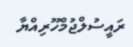ރައީސުލްޖުމްހޫރިއްޔާ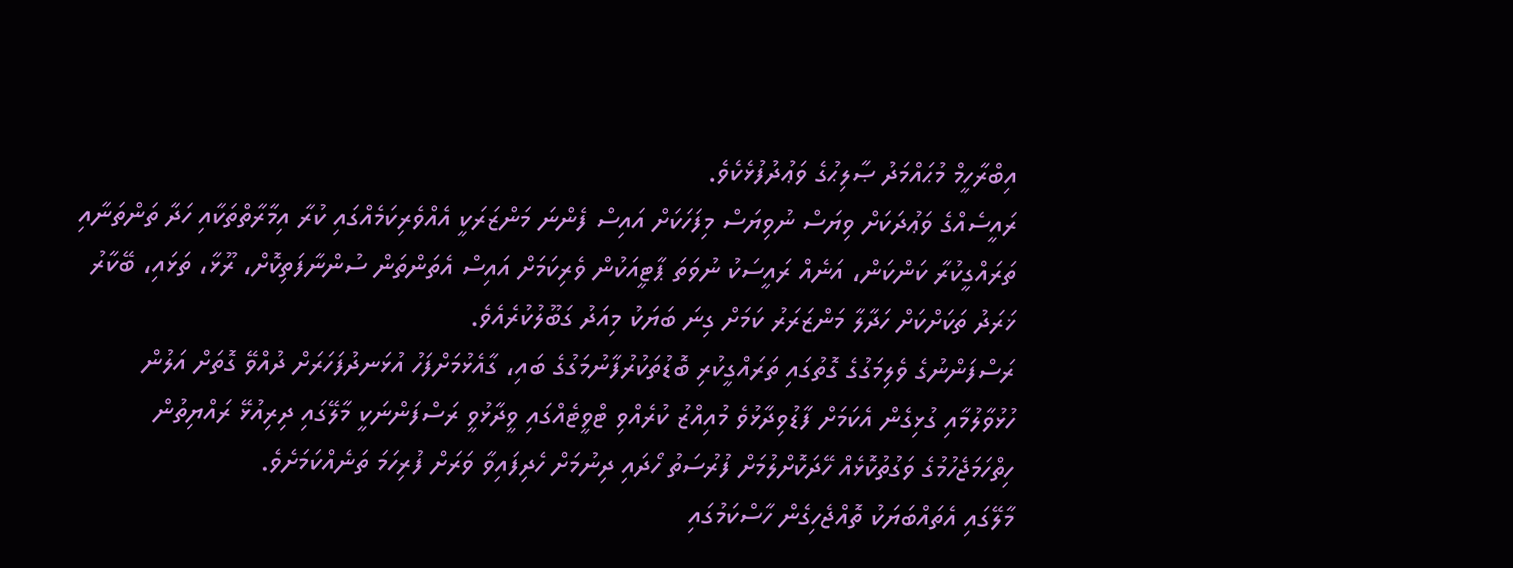އިބްރާހީމް މުޙައްމަދު ޞާލިޙުގެ ވަޢުދުފުޅެކެވެ.
ރައީސެއްގެ ވަޢުދަކަށް ވިޔަސް ނުވިޔަސް މިފަހަކަށް އައިސް ފެންނަ މަންޒަރަކީ އެއްވެރިކަމެއްގައި ކުރާ އިމާރާތްތަކާއި ހަދާ ތަންތަނާއި ތަރައްގީކުރާ ކަންކަން، އަނެއް ރައީސަކު ނުވަތަ ޕާޓީއަކުން ވެރިކަމަށް އައިސް އެތަންތަން ސުންނާފަތިކޮށް، ރޫޅާ، ތަޅައި، ބޭކާރު ޚަރަދު ތަކަށްކަށް ހަދާލާ މަންޒަރަރު ކަމަށް ގިނަ ބަޔަކު މިއަދު ގަބޫލުކުރެއެވެ.
ރަސްފަންނުގެ ވެލިމަގުގެ ގޮތުގައި ތަރައްގީކުރި ބޮޑުތަކުރުފާނުމަގުގެ ބައި، ގާއެޅުމަށްފަހު އުޅަނދުފަހަރަށް ދުއްވޭ ގޮތަށް އަލުން ހުޅުވާލުމާއި ގުޅިގެން އެކަމަށް ފާޑުވިދާޅުވެ މުއިއްޒު ކުރެއްވި ޓްވީޓެއްގައި ވީދާޅުވީ ރަސްފަންނަކީ މާލޭގައި ދިރިއުޅޭ ރައްޔިތުން ހިތްހަމަޖެހުމުގެ ވަގުތުކޮޅެއް ހޭދަކޮށްލުމަށް ފުރުސަތު ހޯދައި ދިނުމަށް ހެދިފައިވާ ވަރަށް ފުރިހަމަ ތަނެއްކަމަށެވެ.
މާލޭގައި އެތައްބަޔަކު ތޮއްޖެހިގެން ހާސްކަމުގައި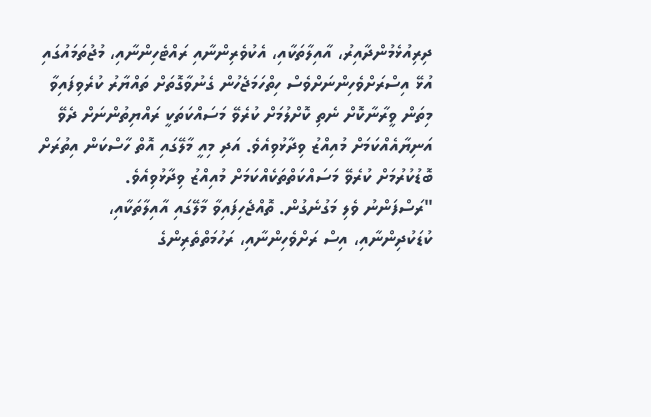ދިރިއުޅެމުންދާއިރު، އާއިލާތަކާއި، އެކުވެރިންނާއި ރައްޓެހިންނާއި، މުޖުތަމައުގައި އުޅޭ އިސްރަށްވެހިންނަށްވެސް ހިތްހަމަޖެހުން ގެނުވާގޮތަށް ތައްޔާރު ކުރެވިފައިވާ މިތަން ވީރާނާކޮށް ނެތި ކޮށްލުމަށް ކުރެވޭ މަސައްކަތަކީ ރައްޔިތުންނަށް ދެވޭ އަނިޔާއެއްކަމަށް މުއިއްޒު ވިދާޅުވިއެވެ. އަދި މިއީ މާލޭގައި އޮތް ހާސްކަން އިތުރަށް ބޮޑުކުރުމަށް ކުރެވޭ މަސައްކަތްތަކެއްކަމަށް މުއިއްޒު ވިދާޅުވިއެވެ.
"ރަސްފަންނު ވެލި މަގުނެގުން. ތޮއްޖެހިފައިވާ މާލޭގައި އާއިލާތަކާއި، ކުޑަކުދިންނާއި، އިސް ރަށްވެހިންނާއި، ރަހުމަތްތެރިންގެ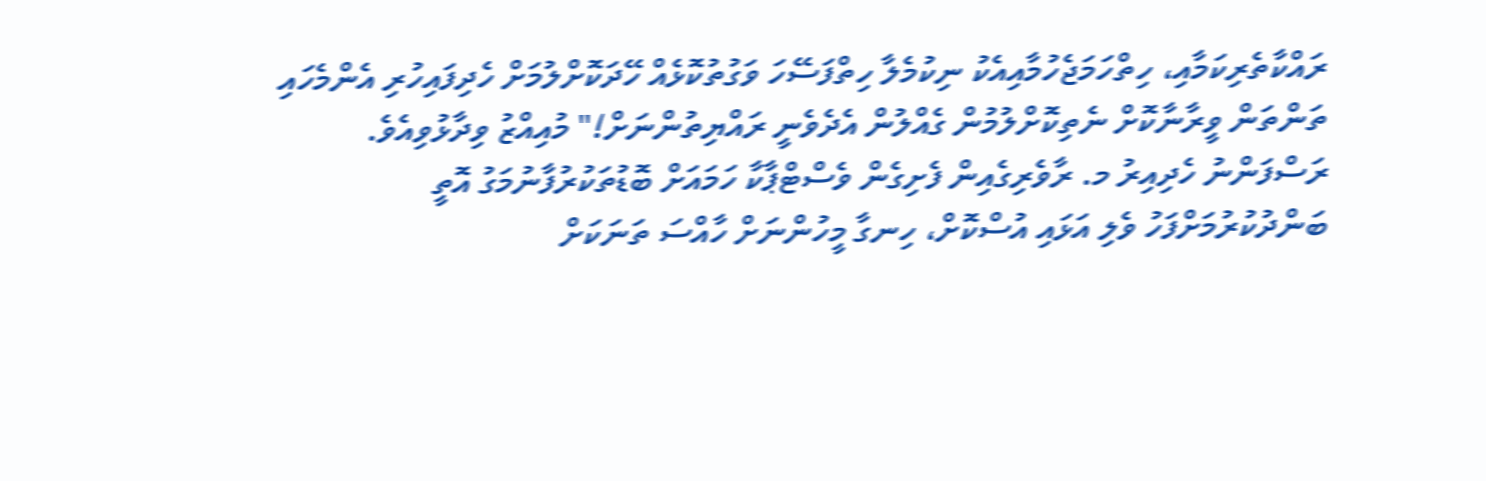ރައްކާތެރިކަމާއި، ހިތްހަމަޖެހުމާއިއެކު ނިކުމެލާ ހިތްފަސޭހަ ވަގުތުކޮޅެއް ހޭދަކޮށްލުމަށް ހެދިފައިހުރި އެންމެހައި ތަންތަން ވީރާނާކޮށް ނެތިކޮށްލުމުން ގެއްލުން އެދެވެނީ ރައްޔިތުންނަށް!" މުއިއްޒު ވިދާޅުވިއެވެ.
ރަސްފަންނު ހެދިއިރު މ. ރާވެރިގެއިން ފެށިގެން ވެސްޓްޕާކާ ހަމައަށް ބޮޑުތަކުރުފާނުމަގު އޮތީ ބަންދުކުރުމަށްފަހު ވެލި އަޅައި އުސްކޮށް، ހިނގާ މީހުންނަށް ހާއްސަ ތަނަކަށް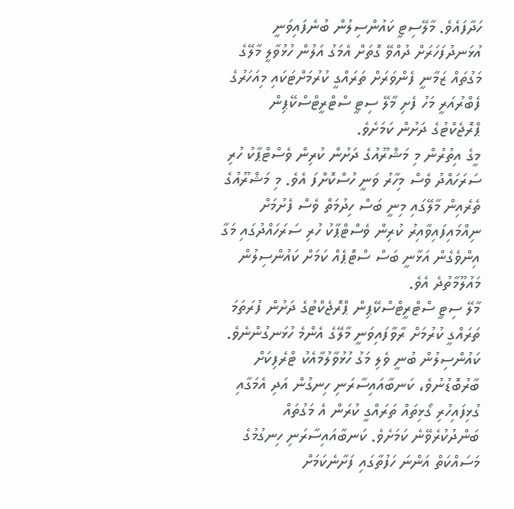ހަދާފައެވެ. މާލޭސިޓީ ކައުންސިލުން ބުނެފައިވަނީ އުޅަނދުފަހަރަށް ދުއްވޭ ގޮތަށް އެމަގު އަލުން ހުޅުވާލީ މާލޭގެ މަގުތައް ޒަމާނީ ފެންވަރަށް ތަރައްގީ ކުރުމަށްޓަކައި މިއަހަރުގެ ފެބްރުއަރީ މަހު ފެށި މާލޭ ސިޓީ ސްޓްރީޓްސްކޭޕިން ޕްރޮޖެކްޓުގެ ދަށުން ކަމަށެވެ.
މީގެ އިތުރުން މި މަޝްރޫއުގެ ދަށުން ކުރިން ވެސްޓްޕާކު ހުރި ސަރަހައްދު ވެސް މިހާރު ވަނީ ހުސްކޮށްފަ އެވެ. މި މަޝްރޫއުގެ ތެރެއިން މާލޭގައި މިނީ ބަސް ހިދުމަތް ވެސް ފެށުމަށް ނިއްމައިފައިވާއިރު ކުރިން ވެސްޓްޕާކު ހުރި ސަރަހައްދުގައި މަގާ އިންވެގެން އަޅާނީ ބަސް ސްޓޮޕެއް ކަމަށް ކައުންސިލުން މައުލޫމާތުދެ އެވެ.
މާލޭ ސިޓީ ސްޓްރީޓްސްކޭޕިން ޕްރޮޖެކްޓުގެ ދަށުން ފުރަތަމަ ތަރައްގީ ކުރުމަށް ރާވާފައިވަނީ މާލޭގެ އެންމެ ހުޅަނގުންނެވެ. ކައުންސިލުން ބުނީ ވެލި މަގު ހުޅުވާލުމާއެކު ޓްރެފިކަށް ބާރުބޮޑުނުވެ، ކަނބާއައިސާރަނި ހިނގުން އަދި އެމަގާއި ގުޅިފައިހުރި ގޯޅިތައް ތަރައްގީ ކުރަން އެ މަގުތައް ބަންދުކުރެވޭނެ ކަމަށެވެ. ކަނބާއައިސާރަނި ހިނގުމުގެ މަސައްކަތް އަންނަ ހަފުތާގައި ފަށާނެކަމަށް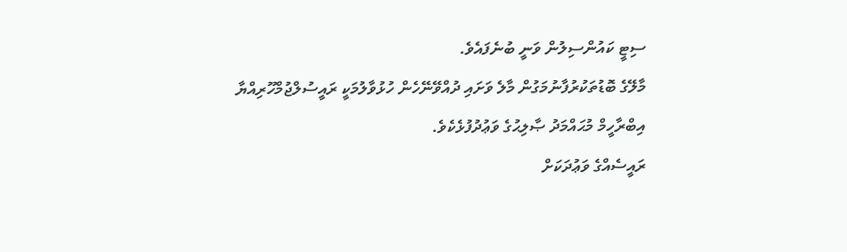ސިޓީ ކައުންސިލުން ވަނީ ބުނެފައެވެ.
މާލޭގެ ބޮޑުތަކުރުފާނުމަގުން މާލެ ވަށައި ދުއްވޭނޭހެން ހުޅުވާލުމަކީ ރައީސުލްޖުމްހޫރިއްޔާ އިބްރާހީމް މުޙައްމަދު ޞާލިޙުގެ ވަޢުދުފުޅެކެވެ.
ރައީސެއްގެ ވަޢުދަކަށް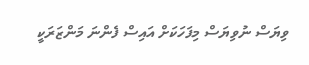ވިޔަސް ނުވިޔަސް މިފަހަކަށް އައިސް ފެންނަ މަންޒަރަކީ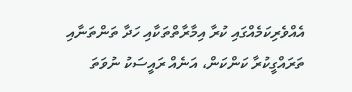އެއްވެރިކަމެއްގައި ކުރާ އިމާރާތްތަކާއި ހަދާ ތަންތަނާއި ތަރައްގީކުރާ ކަންކަން، އަނެއް ރައީސަކު ނުވަތަ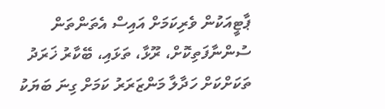ޕާޓީއަކުން ވެރިކަމަށް އައިސް އެތަންތަން ސުންނާފަތިކޮށް، ރޫޅާ، ތަޅައި، ބޭކާރު ޚަރަދު ތަކަށްކަށް ހަދާލާ މަންޒަރަރު ކަމަށް ގިނަ ބަޔަކު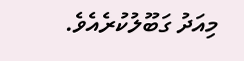މިއަދު ގަބޫލުކުރެއެވެ.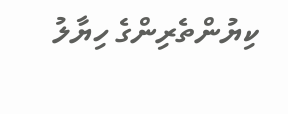ކިޔުންތެރިންގެ ހިޔާލު